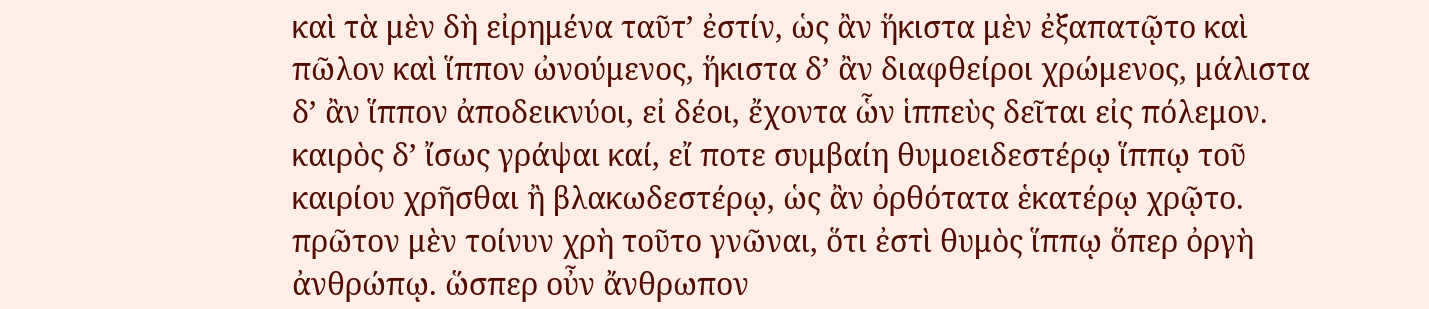καὶ τὰ μὲν δὴ εἰρημένα ταῦτʼ ἐστίν, ὡς ἂν ἥκιστα μὲν ἐξαπατῷτο καὶ πῶλον καὶ ἵππον ὠνούμενος, ἥκιστα δʼ ἂν διαφθείροι χρώμενος, μάλιστα δʼ ἂν ἵππον ἀποδεικνύοι, εἰ δέοι, ἔχοντα ὧν ἱππεὺς δεῖται εἰς πόλεμον. καιρὸς δʼ ἴσως γράψαι καί, εἴ ποτε συμβαίη θυμοειδεστέρῳ ἵππῳ τοῦ καιρίου χρῆσθαι ἢ βλακωδεστέρῳ, ὡς ἂν ὀρθότατα ἑκατέρῳ χρῷτο. πρῶτον μὲν τοίνυν χρὴ τοῦτο γνῶναι, ὅτι ἐστὶ θυμὸς ἵππῳ ὅπερ ὀργὴ ἀνθρώπῳ. ὥσπερ οὖν ἄνθρωπον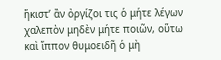ἥκιστʼ ἂν ὀργίζοι τις ὁ μήτε λέγων χαλεπὸν μηδὲν μήτε ποιῶν, οὕτω καὶ ἵππον θυμοειδῆ ὁ μὴ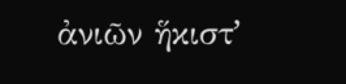ἀνιῶν ἥκιστʼ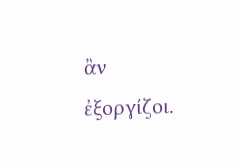ἂν ἐξοργίζοι.